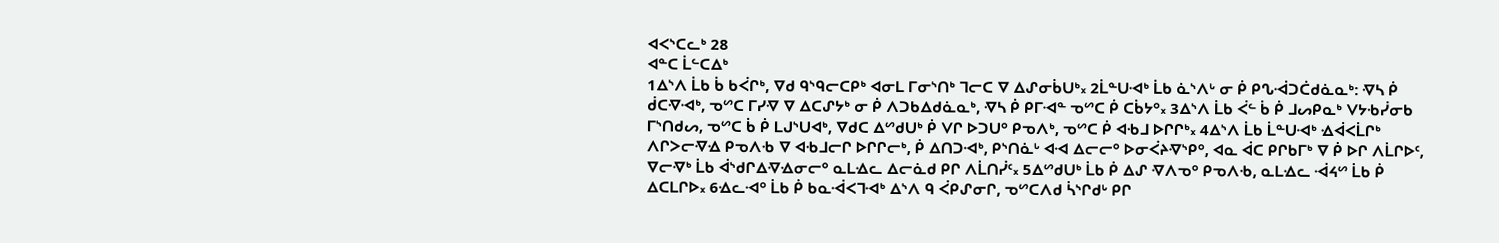ᐊᐸᔅᑕᓚᒃ 28
ᐊᓐᑕ ᒫᓪᑕᐃᒃ
1ᐃᔅᐱ ᒫᑲ ᑳ ᑲᐹᒋᒃ, ᐁᑯ ᑫᔅᑫᓕᑕᑭᒃ ᐊᓂᒪ ᒥᓂᔅᑎᒃ ᒣᓕᑕ ᐁ ᐃᔑᓂᑳᑌᒃ᙮ 2ᒫᓐᑌᐗᒃ ᒫᑲ ᓈᔅᐱᒡ ᓂ ᑮ ᑭᔐᐙᑐᑖᑯᓈᓇᒃ: ᐌᓴ ᑮ ᑰᑕᐌᐗᒃ, ᓀᔥᑕ ᒥᓯᐌ ᐁ ᐃᑕᔑᔭᒃ ᓂ ᑮ ᐱᑐᑲᐃᑯᓈᓇᒃ, ᐌᓴ ᑮ ᑭᒥᐗᓐ ᓀᔥᑕ ᑮ ᑕᑳᔭᐤ᙮ 3ᐃᔅᐱ ᒫᑲ ᐹᓪ ᑳ ᑮ ᒧᔕᑭᓇᒃ ᐯᔭᑾᓰᓂᑲ ᒥᔅᑎᑯᔕ, ᓀᔥᑕ ᑳ ᑮ ᒪᒍᔅᑌᐊᒃ, ᐁᑯᑕ ᐃᔥᑯᑌᒃ ᑮ ᐯᒋ ᐅᑐᑌᐤ ᑭᓀᐱᒃ, ᓀᔥᑕ ᑮ ᐊᑾᒧ ᐅᒋᒋᒃ᙮ 4ᐃᔅᐱ ᒫᑲ ᒫᓐᑌᐗᒃ ᐎᐋᐸᒫᒋᒃ ᐱᒋᐳᓕᐌᐎ ᑭᓀᐱᑾ ᐁ ᐊᑾᒧᓕᒋ ᐅᒋᒋᓕᒃ, ᑮ ᐃᑎᑐᐗᒃ, ᑭᔅᑎᓈᒡ ᐊᐗ ᐃᓕᓕᐤ ᐅᓂᐹᔨᐌᔅᑭᐤ, ᐊᓇ ᐋᑕ ᑭᒋᑲᒥᒃ ᐁ ᑮ ᐅᒋ ᐱᒫᒋᐅᑦ, ᐁᓕᐌᒃ ᒫᑲ ᐋᔅᑯᒋᐃᐌᐎᓂᓕᐤ ᓇᒪᐎᓚ ᐃᓕᓈᑯ ᑭᒋ ᐱᒫᑎᓰᑦ᙮ 5ᐃᔥᑯᑌᒃ ᒫᑲ ᑮ ᐃᔑ ᐌᐱᓀᐤ ᑭᓀᐱᑾ, ᓇᒪᐎᓚ ᐙᔦᔥ ᒫᑲ ᑮ ᐃᑕᒪᒋᐅ᙮ 6ᐎᓚᐗᐤ ᒫᑲ ᑮ ᑲᓇᐙᐸᒣᐗᒃ ᐃᔅᐱ ᑫ ᐹᑭᔑᓂᒋ, ᓀᔥᑕᐱᑯ ᓵᔅᒋᑯᒡ ᑭᒋ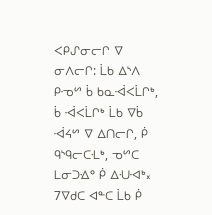ᐸᑭᔑᓂᓕᒋ ᐁ ᓂᐱᓕᒋ: ᒫᑲ ᐃᔅᐱ ᑭᓉᔥ ᑳ ᑲᓇᐙᐸᒫᒋᒃ, ᑳ ᐙᐸᒫᒋᒃ ᒫᑲ ᐁᑳ ᐙᔦᔥ ᐁ ᐃᑎᓕᒋ, ᑮ ᑫᔅᑫᓕᑕᒶᒃ, ᓀᔥᑕ ᒪᓂᑐᐎᐤ ᑮ ᐃᑗᐗᒃ᙮
7ᐁᑯᑕ ᐊᓐᑕ ᒫᑲ ᑮ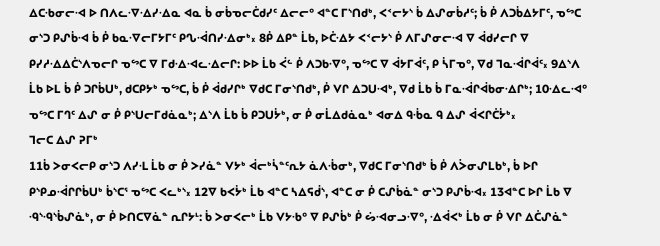ᐃᑕᑾᓂᓕᐗ ᐅ ᑎᐱᓚᐌᐎᓯᐎᓇ ᐊᓇ ᑳ ᓂᑳᓀᓕᑖᑯᓯᑦ ᐃᓕᓕᐤ ᐊᓐᑕ ᒥᔅᑎᑯᒃ, ᐸᑉᓕᔭᔅ ᑳ ᐃᔑᓂᑳᓱᑦ; ᑳ ᑮ ᐱᑐᑳᐃᔭᒥᑦ, ᓀᔥᑕ ᓂᔅᑐ ᑭᔑᑳᐗ ᑳ ᑮ ᑲᓇᐌᓕᒥᔭᒥᑦ ᑭᔐᐙᑎᓯᐎᓂᒃ᙮ 8ᑮ ᐃᑭᓐ ᒫᑲ, ᐅᑖᐎᔭ ᐸᑉᓕᔭᔅ ᑮ ᐱᒥᔑᓂᓕᐗ ᐁ ᐋᑯᓯᓕᒋ ᐁ ᑭᓯᓱᐎᐃᑖᔅᐱᓀᓕᒋ ᓀᔥᑕ ᐁ ᒥᑯᐎᐗᓚᐎᓕᒋ: ᐅᐅ ᒫᑲ ᐹᓪ ᑮ ᐱᑐᑲᐌᐤ, ᓀᔥᑕ ᐁ ᐋᔭᒥᐋᑦ, ᑭ ᓵᒥᓀᐤ, ᐁᑯ ᒣᓇᐙᒋᐋᑦ᙮ 9ᐃᔅᐱ ᒫᑲ ᐅᒪ ᑳ ᑮ ᑐᒋᑳᑌᒃ, ᑯᑕᑭᔭᒃ ᓀᔥᑕ, ᑳ ᑮ ᐋᑯᓯᒋᒃ ᐁᑯᑕ ᒥᓂᔅᑎᑯᒃ, ᑮ ᐯᒋ ᐃᑐᑌᐗᒃ, ᐁᑯ ᒫᑲ ᑳ ᒥᓇᐙᒋᐋᑲᓂᐎᒋᒃ; 10ᐎᓚᐗᐤ ᓀᔥᑕ ᒥᒉᑦ ᐃᔑ ᓂ ᑮ ᑭᔅᑌᓕᒥᑯᓈᓇᒃ; ᐃᔅᐱ ᒫᑲ ᑳ ᑭᑐᑌᔮᒃ, ᓂ ᑮ ᓂᒫᐃᑯᓈᓇᒃ ᐊᓂᐃ ᑫᒀᓇ ᑫ ᐃᔑ ᐋᐸᒋᑖᔮᒃ᙮
ᒣᓕᑕ ᐃᔑ ᕈᒥᒃ
11ᑳ ᐳᓂᐸᓕᑭ ᓂᔅᑐ ᐱᓯᒶ ᒫᑲ ᓂ ᑮ ᐳᓯᓈᓐ ᐯᔭᒃ ᐋᓕᒃᓵᓐᑦᕆᔭ ᓈᐱᒀᓂᒃ, ᐁᑯᑕ ᒥᓂᔅᑎᑯᒃ ᑳ ᑮ ᐱᐴᓂᔑᒪᑲᒃ, ᑳ ᐅᒋ ᑭᔅᑭᓄᐙᒋᒋᑳᑌᒃ ᑳᔅᑕᕐ ᓀᔥᑕ ᐸᓚᒃᔅ᙮ 12ᐁ ᑲᐸᔮᒃ ᒫᑲ ᐊᓐᑕ ᓴᐃᕋᑰᔅ, ᐊᓐᑕ ᓂ ᑮ ᑕᔑᑳᓈᓐ ᓂᔅᑐ ᑭᔑᑳᐗ᙮ 13ᐊᓐᑕ ᐅᒋ ᒫᑲ ᐁ ᑴᔅᑴᔅᑳᔑᓈᒃ, ᓂ ᑮ ᐅᑎᑕᐁᓈᓐ ᕆᒋᔭᒻ: ᑳ ᐳᓂᐸᓕᒃ ᒫᑲ ᐯᔭᑾᐤ ᐁ ᑭᔑᑳᒃ ᑮ ᔖᐗᓂᓗᐌᐤ, ᐎᐋᐸᒃ ᒫᑲ ᓂ ᑮ ᐯᒋ ᐃᑖᔑᓈᓐ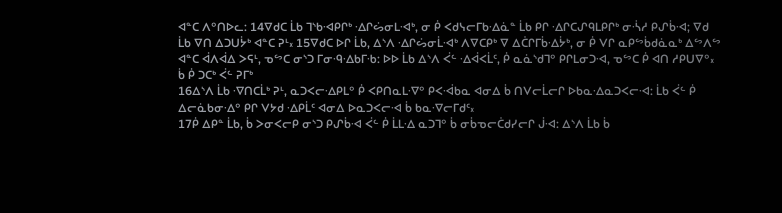ᐊᓐᑕ ᐱᐤᑎᐅᓚ: 14ᐁᑯᑕ ᒫᑲ ᒣᔅᑲᐗᑭᒋᒃ ᐎᒋᔖᓂᒪᐗᒃ, ᓂ ᑮ ᐸᑯᓭᓕᒥᑲᐎᓈᓐ ᒫᑲ ᑭᒋ ᐎᒋᑕᔑᑫᒪᑭᒋᒃ ᓂᔂᓱ ᑭᔑᑳᐗ; ᐁᑯ ᒫᑲ ᐁᑎ ᐃᑐᑌᔮᒃ ᐊᓐᑕ ᕈᒻ᙮ 15ᐁᑯᑕ ᐅᒋ ᒫᑲ, ᐃᔅᐱ ᐎᒋᔖᓂᒫᐗᒃ ᐱᐁᑕᑭᒃ ᐁ ᐃᑖᒋᒥᑳᐎᔮᒃ, ᓂ ᑮ ᐯᒋ ᓇᑭᔥᑳᑯᓈᓇᒃ ᐃᔥᐱᔥ ᐊᓐᑕ ᐋᐱᐋᐃ ᐳᕋᒻ, ᓀᔥᑕ ᓂᔅᑐ ᒥᓂᑴᐎᑲᒥᑾ: ᐅᐅ ᒫᑲ ᐃᔅᐱ ᐹᓪ ᐎᐋᐸᒫᑦ, ᑮ ᓇᓈᔅᑯᒣᐤ ᑭᒋᒪᓂᑐᐗ, ᓀᔥᑕ ᑮ ᐊᑎ ᓱᑭᑌᐁᐤ᙮
ᑳ ᑮ ᑐᑕᒃ ᐹᓪ ᕈᒥᒃ
16ᐃᔅᐱ ᒫᑲ ᐌᑎᑕᒫᒃ ᕈᒻ, ᓇᑐᐸᓕᐎᑭᒪᐤ ᑮ ᐸᑭᑎᓇᒪᐌᐤ ᑭᐸᐙᑲᓇ ᐊᓂᐃ ᑳ ᑎᐯᓕᒫᓕᒋ ᐅᑲᓇᐎᓇᑐᐸᓕᐗ: ᒫᑲ ᐹᓪ ᑮ ᐃᓕᓈᑲᓂᐎᐤ ᑭᒋ ᐯᔭᑯ ᐎᑭᒫᑦ ᐊᓂᐃ ᐅᓇᑐᐸᓕᐗ ᑳ ᑲᓇᐌᓕᒥᑯᑦ᙮
17ᑮ ᐃᑭᓐ ᒫᑲ, ᑳ ᐳᓂᐸᓕᑭ ᓂᔅᑐ ᑭᔑᑳᐗ ᐹᓪ ᑮ ᒫᒪᐎ ᓇᑐᒣᐤ ᑳ ᓂᑳᓀᓕᑖᑯᓯᓕᒋ ᒎᐗ: ᐃᔅᐱ ᒫᑲ ᑳ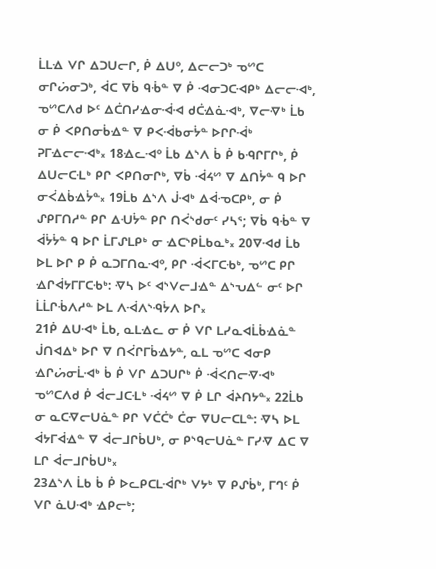ᒫᒪᐎ ᐯᒋ ᐃᑐᑌᓕᒋ, ᑮ ᐃᑌᐤ, ᐃᓕᓕᑐᒃ ᓀᔥᑕ ᓂᒋᔖᓂᑐᒃ, ᐋᑕ ᐁᑳ ᑫᒀᓐ ᐁ ᑮ ᐗᓂᑐᑕᐗᑭᒃ ᐃᓕᓕᐗᒃ, ᓀᔥᑕᐱᑯ ᐅᑦ ᐃᑖᑎᓯᐎᓂᐙᐗ ᑯᑖᐎᓈᐗᒃ, ᐁᓕᐌᒃ ᒫᑲ ᓂ ᑮ ᐸᑭᑎᓂᑳᐎᓐ ᐁ ᑭᐸᐙᑲᓂᔮᓐ ᐅᒋᒋᐙᒃ ᕈᒥᐎᓕᓕᐗᒃ᙮ 18ᐎᓚᐗᐤ ᒫᑲ ᐃᔅᐱ ᑳ ᑮ ᑲᑴᒋᒥᒋᒃ, ᑮ ᐃᑌᓕᑕᒶᒃ ᑭᒋ ᐸᑭᑎᓂᒋᒃ, ᐁᑳ ᐙᔦᔥ ᐁ ᐃᑎᔮᓐ ᑫ ᐅᒋ ᓂᐹᐃᑳᐎᔮᓐ᙮ 19ᒫᑲ ᐃᔅᐱ ᒎᐗᒃ ᐃᐋᓉᑕᑭᒃ, ᓂ ᑮ ᔑᑭᒥᑎᓱᓐ ᑭᒋ ᐃᑗᔮᓐ ᑭᒋ ᑎᐹᔅᑯᓂᑦ ᓯᓴᕐ; ᐁᑳ ᑫᒀᓐ ᐁ ᐋᔮᔮᓐ ᑫ ᐅᒋ ᒫᒥᔑᒪᑭᒃ ᓂ ᐎᑕᔅᑭᒫᑲᓇᒃ᙮ 20ᐁᐗᑯ ᒫᑲ ᐅᒪ ᐅᒋ ᑭ ᑮ ᓇᑐᒥᑎᓇᐗᐤ, ᑭᒋ ᐙᐸᒥᑕᑾᒃ, ᓀᔥᑕ ᑭᒋ ᐎᒋᐋᔭᒥᒥᑕᑾᒃ: ᐌᓴ ᐅᑦ ᐊᔅᐯᓕᒧᐎᓐ ᐃᔅᕃᐃᓪ ᓂᑦ ᐅᒋ ᒫᒫᒋᒀᐱᓱᓐ ᐅᒪ ᐱᐙᐱᔅᑴᔮᐱ ᐅᒋ᙮
21ᑮ ᐃᑌᐗᒃ ᒫᑲ, ᓇᒪᐎᓚ ᓂ ᑮ ᐯᒋ ᒪᓯᓇᐊᒫᑳᐎᓈᓐ ᒎᑎᐊᐃᒃ ᐅᒋ ᐁ ᑎᐹᒋᒥᑳᐎᔭᓐ, ᓇᒪ ᓀᔥᑕ ᐊᓂᑭ ᐎᒋᔖᓂᒫᐗᒃ ᑳ ᑮ ᐯᒋ ᐃᑐᑌᒋᒃ ᑮ ᐙᐸᑎᓕᐌᐗᒃ ᓀᔥᑕᐱᑯ ᑮ ᐋᓕᒧᑕᒶᒃ ᐙᔦᔥ ᐁ ᑮ ᒪᒋ ᐋᔨᑎᔭᓐ᙮ 22ᒫᑲ ᓂ ᓇᑕᐌᓕᑌᓈᓐ ᑭᒋ ᐯᑖᑖᒃ ᑖᓂ ᐁᑌᓕᑕᒪᓐ: ᐌᓴ ᐅᒪ ᐋᔭᒥᐋᐎᓐ ᐁ ᐋᓕᒧᒋᑳᑌᒃ, ᓂ ᑭᔅᑫᓕᑌᓈᓐ ᒥᓯᐌ ᐃᑕ ᐁ ᒪᒋ ᐋᓕᒧᒋᑳᑌᒃ᙮
23ᐃᔅᐱ ᒫᑲ ᑳ ᑮ ᐅᓚᑭᑕᒪᐙᒋᒃ ᐯᔭᒃ ᐁ ᑭᔑᑳᒃ, ᒥᒉᑦ ᑮ ᐯᒋ ᓈᑌᐗᒃ ᐎᑭᓕᒃ;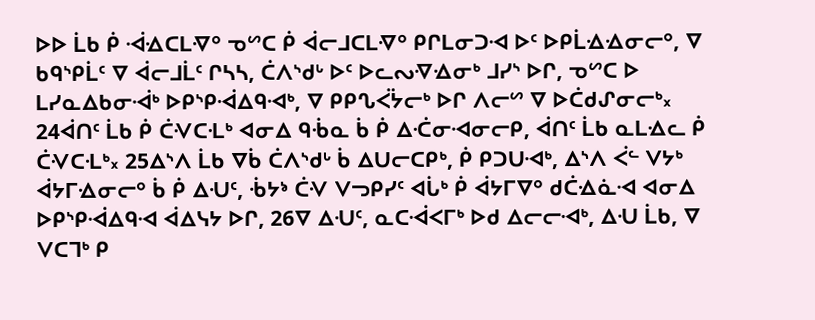ᐅᐅ ᒫᑲ ᑮ ᐙᐎᑕᒪᐌᐤ ᓀᔥᑕ ᑮ ᐋᓕᒧᑕᒪᐌᐤ ᑭᒋᒪᓂᑐᐗ ᐅᑦ ᐅᑭᒫᐎᐎᓂᓕᐤ, ᐁ ᑲᑫᔅᑭᒫᑦ ᐁ ᐋᓕᒧᒫᑦ ᒋᓴᓴ, ᑖᐱᔅᑯᒡ ᐅᑦ ᐅᓚᔓᐌᐎᓂᒃ ᒧᓯᔅ ᐅᒋ, ᓀᔥᑕ ᐅ ᒪᓯᓇᐃᑲᓂᐙᒃ ᐅᑭᔅᑭᐙᐃᑫᐗᒃ, ᐁ ᑭᑭᔐᐹᔮᓕᒃ ᐅᒋ ᐱᓕᔥ ᐁ ᐅᑖᑯᔑᓂᓕᒃ᙮ 24ᐋᑎᑦ ᒫᑲ ᑮ ᑖᐺᑕᒶᒃ ᐊᓂᐃ ᑫᒀᓇ ᑳ ᑮ ᐃᑣᓂᐗᓂᓕᑭ, ᐋᑎᑦ ᒫᑲ ᓇᒪᐎᓚ ᑮ ᑖᐺᑕᒶᒃ᙮ 25ᐃᔅᐱ ᒫᑲ ᐁᑳ ᑖᐱᔅᑯᒡ ᑳ ᐃᑌᓕᑕᑭᒃ, ᑮ ᑭᑐᑌᐗᒃ, ᐃᔅᐱ ᐹᓪ ᐯᔭᒃ ᐋᔭᒥᐎᓂᓕᐤ ᑳ ᑮ ᐃᑗᑦ, ᒀᔭᔉ ᑖᐺ ᐯᓓᑭᓯᑦ ᐊᒑᒃ ᑮ ᐋᔭᒥᐁᐤ ᑯᑖᐎᓈᐗ ᐊᓂᐃ ᐅᑭᔅᑭᐙᐃᑫᐗ ᐋᐃᓭᔭ ᐅᒋ, 26ᐁ ᐃᑗᑦ, ᓇᑕᐙᐸᒥᒃ ᐅᑯ ᐃᓕᓕᐗᒃ, ᐃᑗ ᒫᑲ, ᐁ ᐯᑕᒣᒃ ᑭ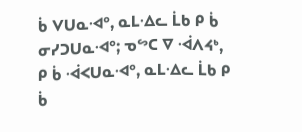ᑳ ᐯᑌᓇᐗᐤ, ᓇᒪᐎᓚ ᒫᑲ ᑭ ᑳ ᓂᓯᑐᑌᓇᐗᐤ; ᓀᔥᑕ ᐁ ᐙᐱᔦᒃ, ᑭ ᑳ ᐙᐸᑌᓇᐗᐤ, ᓇᒪᐎᓚ ᒫᑲ ᑭ ᑳ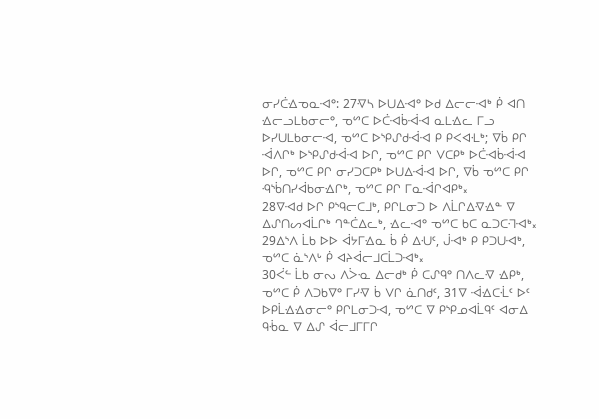ᓂᓯᑖᐎᓀᓇᐗᐤ: 27ᐌᓴ ᐅᑌᐃᐗᐤ ᐅᑯ ᐃᓕᓕᐗᒃ ᑮ ᐊᑎ ᐎᓕᓗᒪᑲᓂᓕᐤ, ᓀᔥᑕ ᐅᑖᐗᑳᐙᐗ ᓇᒪᐎᓚ ᒥᓗ ᐅᓯᑌᒪᑲᓂᓕᐗ, ᓀᔥᑕ ᐅᔅᑭᔑᑯᐙᐗ ᑭ ᑭᐸᐊᒶᒃ; ᐁᑳ ᑭᒋ ᐙᐱᒋᒃ ᐅᔅᑭᔑᑯᐙᐗ ᐅᒋ, ᓀᔥᑕ ᑭᒋ ᐯᑕᑭᒃ ᐅᑖᐗᑳᐙᐗ ᐅᒋ, ᓀᔥᑕ ᑭᒋ ᓂᓯᑐᑕᑭᒃ ᐅᑌᐃᐙᐗ ᐅᒋ, ᐁᑳ ᓀᔥᑕ ᑭᒋ ᑴᔅᑳᑎᓯᐋᑲᓂᐎᒋᒃ, ᓀᔥᑕ ᑭᒋ ᒥᓇᐙᒋᐊᑭᒃ᙮
28ᐁᐗᑯ ᐅᒋ ᑭᔅᑫᓕᑕᒧᒃ, ᑭᒋᒪᓂᑐ ᐅ ᐱᒫᒋᐃᐌᐎᓐ ᐁ ᐃᔑᑎᔕᐊᒫᒋᒃ ᒉᓐᑖᐃᓚᒃ, ᐎᓚᐗᐤ ᓀᔥᑕ ᑲᑕ ᓇᑐᑕᒬᐗᒃ᙮ 29ᐃᔅᐱ ᒫᑲ ᐅᐅ ᐋᔭᒥᐎᓇ ᑳ ᑮ ᐃᑗᑦ, ᒎᐗᒃ ᑭ ᑭᑐᑌᐗᒃ, ᓀᔥᑕ ᓈᔅᐱᒡ ᑮ ᐊᔨᐋᓕᒧᑕᒫᑐᐗᒃ᙮
30ᐹᓪ ᒫᑲ ᓂᔓ ᐱᐴᓋ ᐃᓕᑯᒃ ᑮ ᑕᔑᑫᐤ ᑎᐱᓚᐌ ᐎᑭᒃ, ᓀᔥᑕ ᑮ ᐱᑐᑲᐁᐤ ᒥᓯᐌ ᑳ ᐯᒋ ᓈᑎᑯᑦ, 31ᐁ ᐙᐎᑕᒸᑦ ᐅᑦ ᐅᑭᒫᐎᐎᓂᓕᐤ ᑭᒋᒪᓂᑐᐗ, ᓀᔥᑕ ᐁ ᑭᔅᑭᓄᐊᒫᑫᑦ ᐊᓂᐃ ᑫᒀᓇ ᐁ ᐃᔑ ᐋᓕᒧᒥᒥᒋ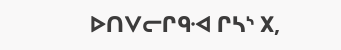ᐅᑎᐯᓕᒋᑫᐗ ᒋᓴᔅ ᙭,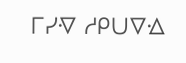ᒥᓯᐌ ᓱᑭᑌᐁᐎ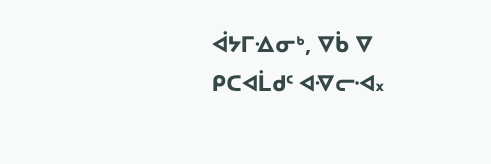ᐋᔭᒥᐎᓂᒃ, ᐁᑳ ᐁ ᑭᑕᐊᒫᑯᑦ ᐊᐌᓕᐗ᙮